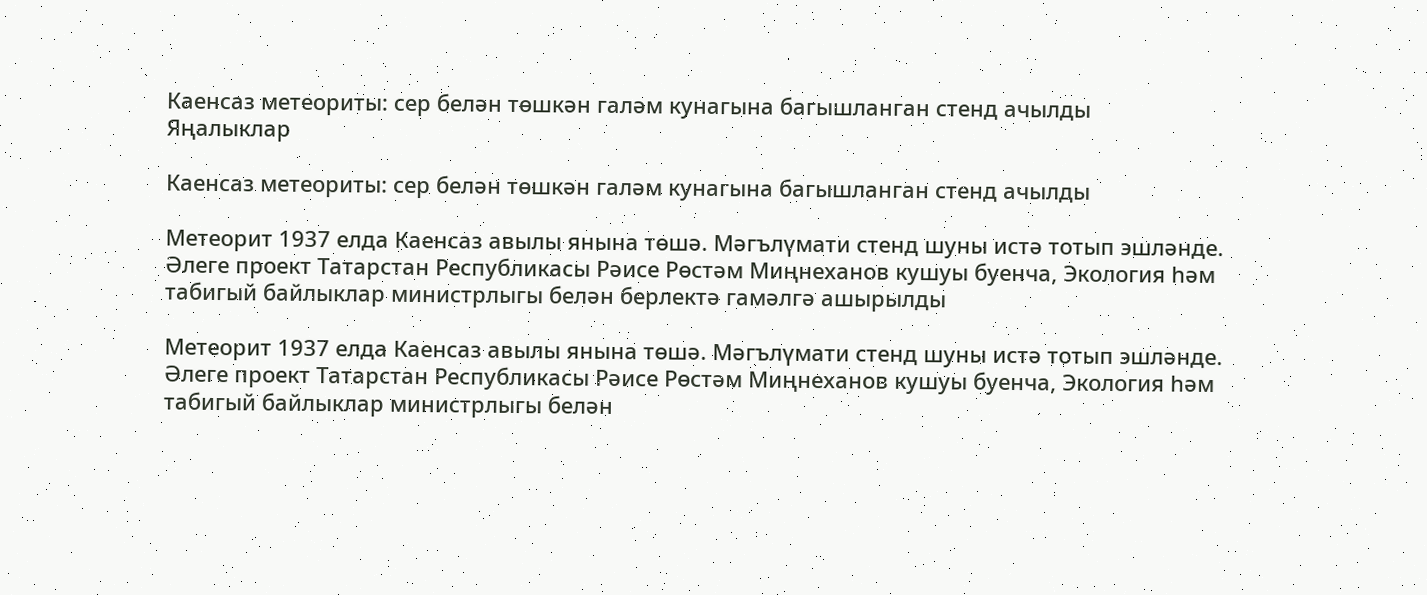Каенсаз метеориты: сер белән төшкән галәм кунагына багышланган стенд ачылды
Яңалыклар

Каенсаз метеориты: сер белән төшкән галәм кунагына багышланган стенд ачылды

Метеорит 1937 елда Каенсаз авылы янына төшә. Мәгълүмати стенд шуны истә тотып эшләнде. Әлеге проект Татарстан Республикасы Рәисе Рөстәм Миңнеханов кушуы буенча, Экология һәм табигый байлыклар министрлыгы белән берлектә гамәлгә ашырылды

Метеорит 1937 елда Каенсаз авылы янына төшә. Мәгълүмати стенд шуны истә тотып эшләнде. Әлеге проект Татарстан Республикасы Рәисе Рөстәм Миңнеханов кушуы буенча, Экология һәм табигый байлыклар министрлыгы белән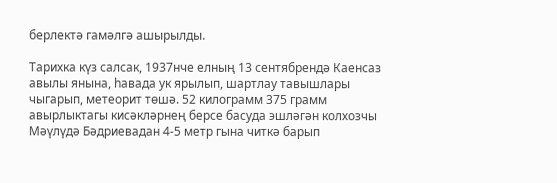берлектә гамәлгә ашырылды.

Тарихка күз салсак, 1937нче елның 13 сентябрендә Каенсаз авылы янына, һавада ук ярылып, шартлау тавышлары чыгарып, метеорит төшә. 52 килограмм 375 грамм авырлыктагы кисәкләрнең берсе басуда эшләгән колхозчы Мәүлүдә Бәдриевадан 4-5 метр гына читкә барып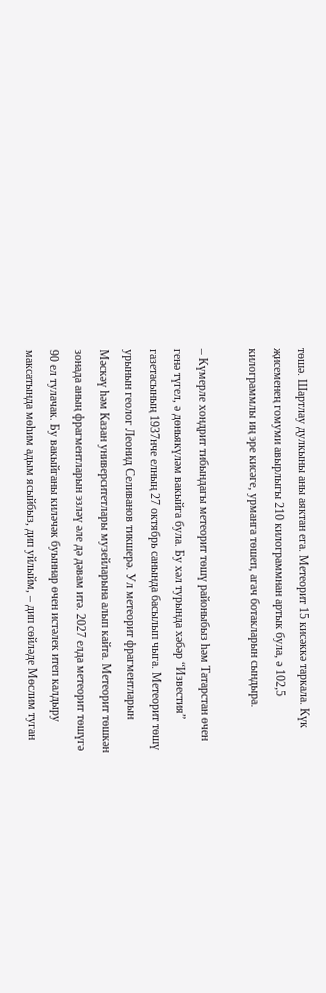төшә. Шартлау дулкыны аны аяктан ега. Метеорит 15 кисәккә таркала. Күк җисеменең гомуми авырлыгы 210 килограммнан артык була, ә 102,5 килограммлы иң эре кисәге, урманга төшеп, агач ботакларын сындыра.

– Күмерле хондрит тибындагы метеорит төшү районыбыз һәм Татарстан өчен генә түгел, ә дөньякүләм вакыйга була. Бу хәл турында хәбәр “Известия” газетасының 1937нче елның 27 октябрь санында басылып чыга. Метеорит төшү урынын геолог Леонид Селиванов тикшерә. Ул метеорит фрагментларын Мәскәү һәм Казан университетлары музейларына алып кайта. Метеорит төшкән зонада аның фрагментларын эзләү әле дә дәвам итә. 2027 елда метеорит төшүгә 90 ел тулачак. Бу вакыйганы киләчәк буыннар өчен истәлек итеп калдыру максатында мөһим адым ясыйбыз, дип уйлыйм, – дип сөйләде Мөслим туган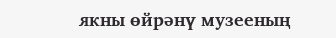якны өйрәнү музееның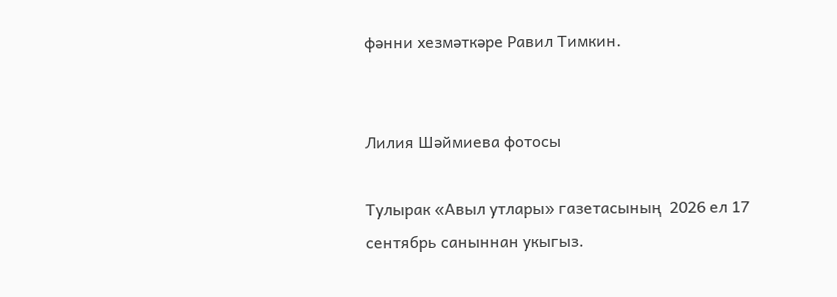фәнни хезмәткәре Равил Тимкин.


Лилия Шәймиева фотосы

Тулырак «Авыл утлары» газетасының  2026 ел 17 сентябрь саныннан укыгыз.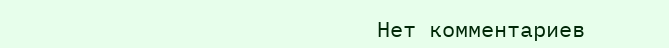Нет комментариев